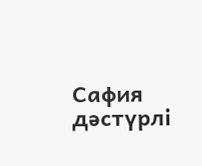Сафия дәстүрлі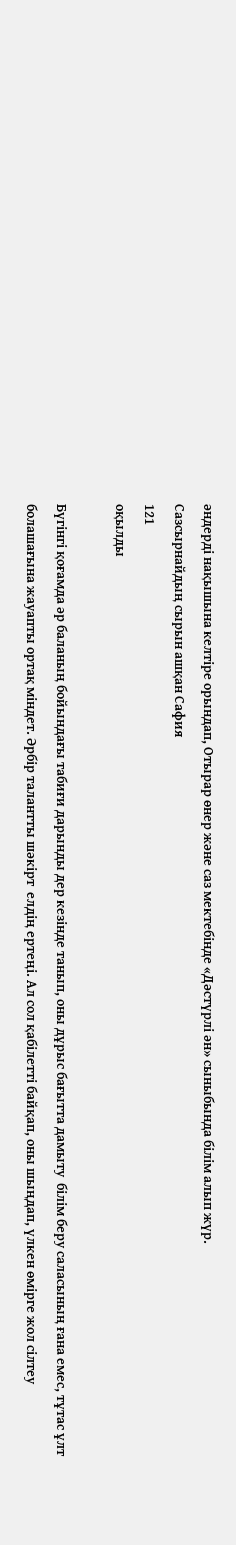әндерді нақышына келтіре орындап, Отырар өнер және саз мектебінде «Дәстүрлі ән» сыныбында білім алып жүр.
Сазсырнайдың сырын ашқан Сафия
121
оқылды

Бүгінгі қоғамда әр баланың бойындағы табиғи дарынды дер кезінде танып, оны дұрыс бағытта дамыту  білім беру саласының ғана емес, тұтас ұлт болашағына жауапты ортақ міндет. Әрбір талантты шәкірт  елдің ертеңі. Ал сол қабілетті байқап, оны шыңдап, үлкен өмірге жол сілтеу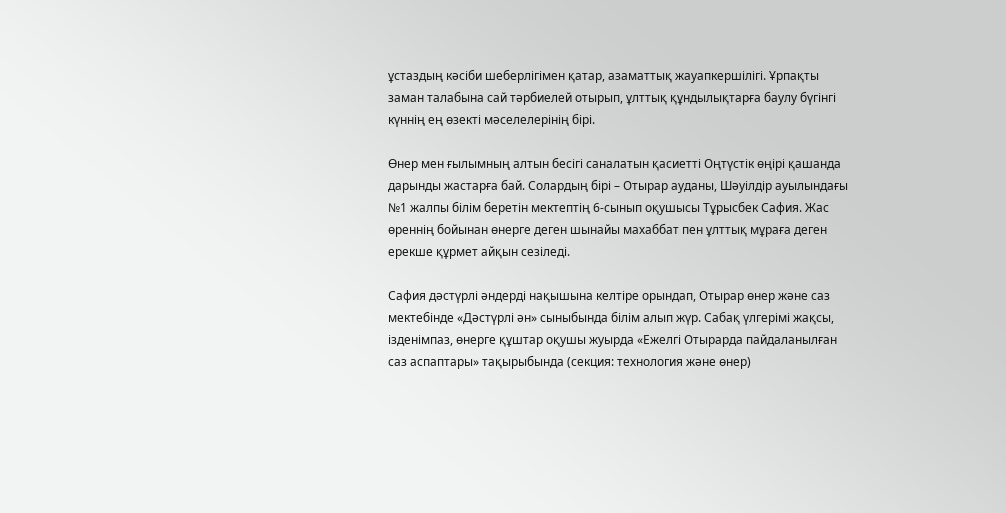ұстаздың кәсіби шеберлігімен қатар, азаматтық жауапкершілігі. Ұрпақты заман талабына сай тәрбиелей отырып, ұлттық құндылықтарға баулу бүгінгі күннің ең өзекті мәселелерінің бірі.

Өнер мен ғылымның алтын бесігі саналатын қасиетті Оңтүстік өңірі қашанда дарынды жастарға бай. Солардың бірі – Отырар ауданы, Шәуілдір ауылындағы №1 жалпы білім беретін мектептің 6-сынып оқушысы Тұрысбек Сафия. Жас өреннің бойынан өнерге деген шынайы махаббат пен ұлттық мұраға деген ерекше құрмет айқын сезіледі.

Сафия дәстүрлі әндерді нақышына келтіре орындап, Отырар өнер және саз мектебінде «Дәстүрлі ән» сыныбында білім алып жүр. Сабақ үлгерімі жақсы, ізденімпаз, өнерге құштар оқушы жуырда «Ежелгі Отырарда пайдаланылған саз аспаптары» тақырыбында (секция: технология және өнер)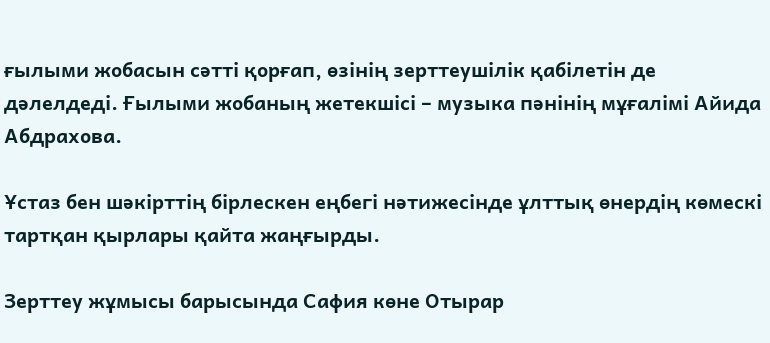ғылыми жобасын сәтті қорғап, өзінің зерттеушілік қабілетін де дәлелдеді. Ғылыми жобаның жетекшісі – музыка пәнінің мұғалімі Айида Абдрахова.

Ұстаз бен шәкірттің бірлескен еңбегі нәтижесінде ұлттық өнердің көмескі тартқан қырлары қайта жаңғырды.

Зерттеу жұмысы барысында Сафия көне Отырар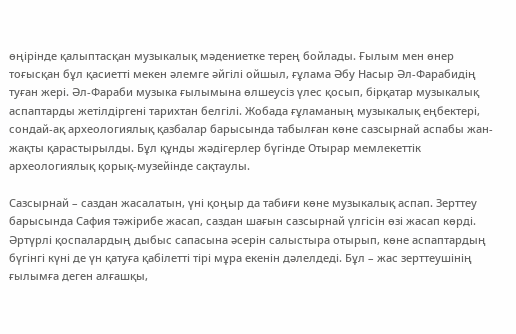өңірінде қалыптасқан музыкалық мәдениетке терең бойлады. Ғылым мен өнер тоғысқан бұл қасиетті мекен әлемге әйгілі ойшыл, ғұлама Әбу Насыр Әл-Фарабидің туған жері. Әл-Фараби музыка ғылымына өлшеусіз үлес қосып, бірқатар музыкалық аспаптарды жетілдіргені тарихтан белгілі. Жобада ғұламаның музыкалық еңбектері, сондай-ақ археологиялық қазбалар барысында табылған көне сазсырнай аспабы жан-жақты қарастырылды. Бұл құнды жәдігерлер бүгінде Отырар мемлекеттік археологиялық қорық-музейінде сақтаулы.

Сазсырнай – саздан жасалатын, үні қоңыр да табиғи көне музыкалық аспап. Зерттеу барысында Сафия тәжірибе жасап, саздан шағын сазсырнай үлгісін өзі жасап көрді. Әртүрлі қоспалардың дыбыс сапасына әсерін салыстыра отырып, көне аспаптардың бүгінгі күні де үн қатуға қабілетті тірі мұра екенін дәлелдеді. Бұл – жас зерттеушінің ғылымға деген алғашқы,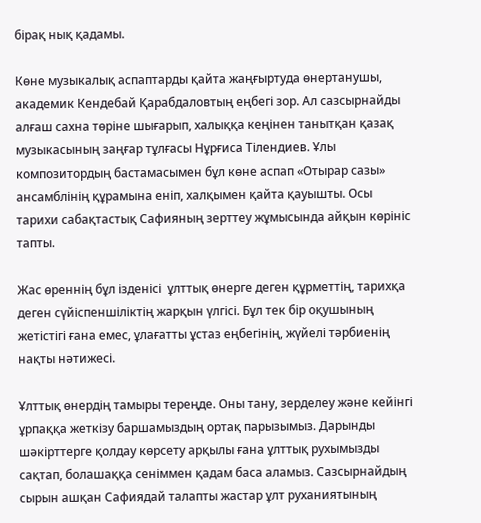бірақ нық қадамы.

Көне музыкалық аспаптарды қайта жаңғыртуда өнертанушы, академик Кендебай Қарабдаловтың еңбегі зор. Ал сазсырнайды алғаш сахна төріне шығарып, халыққа кеңінен танытқан қазақ музыкасының заңғар тұлғасы Нұрғиса Тілендиев. Ұлы композитордың бастамасымен бұл көне аспап «Отырар сазы» ансамблінің құрамына еніп, халқымен қайта қауышты. Осы тарихи сабақтастық Сафияның зерттеу жұмысында айқын көрініс тапты.

Жас өреннің бұл ізденісі  ұлттық өнерге деген құрметтің, тарихқа деген сүйіспеншіліктің жарқын үлгісі. Бұл тек бір оқушының жетістігі ғана емес, ұлағатты ұстаз еңбегінің, жүйелі тәрбиенің нақты нәтижесі.

Ұлттық өнердің тамыры тереңде. Оны тану, зерделеу және кейінгі ұрпаққа жеткізу баршамыздың ортақ парызымыз. Дарынды шәкірттерге қолдау көрсету арқылы ғана ұлттық рухымызды сақтап, болашаққа сеніммен қадам баса аламыз. Сазсырнайдың сырын ашқан Сафиядай талапты жастар ұлт руханиятының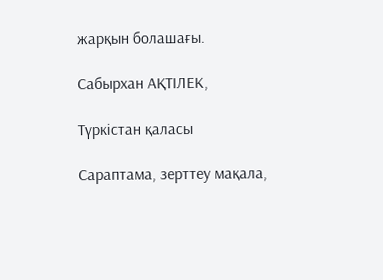жарқын болашағы.

Сабырхан АҚТІЛЕК,

Түркістан қаласы

Сараптама, зерттеу мақала,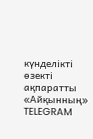күнделікті өзекті ақпаратты «Айқынның»  TELEGRAM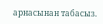арнасынан табасыз.